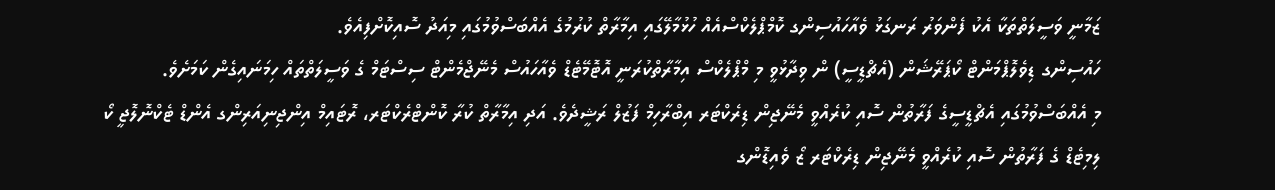ޒަމާނީ ވަސީލަތްތަކާ އެކު ފެންވަރު ރަނގަޅު ވެއާހައުސިންގ ކޮމްޕްލެކްސްއެއް ހުޅުމާލޭގައި އިމާރާތް ކުރުމުގެ އެއްބަސްވުމުގައި މިއަދު ސޮއިކޮށްފިއެވެ.
ހައުސިންގ ޑިވެލޮޕްމަންޓް ކޯޕަރޭޝަން (އެޗްޑީސީ) ން ވިދާޅުވީ މި މްޕްލެކްސް އިމާރާތްކުރަނީ އޮޓޮމޭޓެޑް ވެއާހައުސް މެނޭޖްމެންޓް ސިސްޓަމް ގެ ވަސީލަތްތައް ހިމަނައިގެން ކަމަށެވެ.
މި އެއްބަސްވުމުގައި އެޗްޑީސީގެ ފަރާތުން ސޮއި ކުރެއްވީ މެނޭޖިން ޑިރެކްޓަރ އިބްރާހިމް ފަޒުލް ރަޝީދެވެ. އަދި އިމާރާތް ކުރާ ކޮންޓްރެކްޓަރ، ރޮޓައިމް އިންޖިނިއަރިންގ އެންޑް ޓެކްނޮލޮޖީ ކޯ ލިމިޓެޑް ގެ ފަރާތުން ސޮއި ކުރެއްވީ މެނޭޖިން ޑިރެކްޓަރ ޒޯ ވެއިޑޮންގ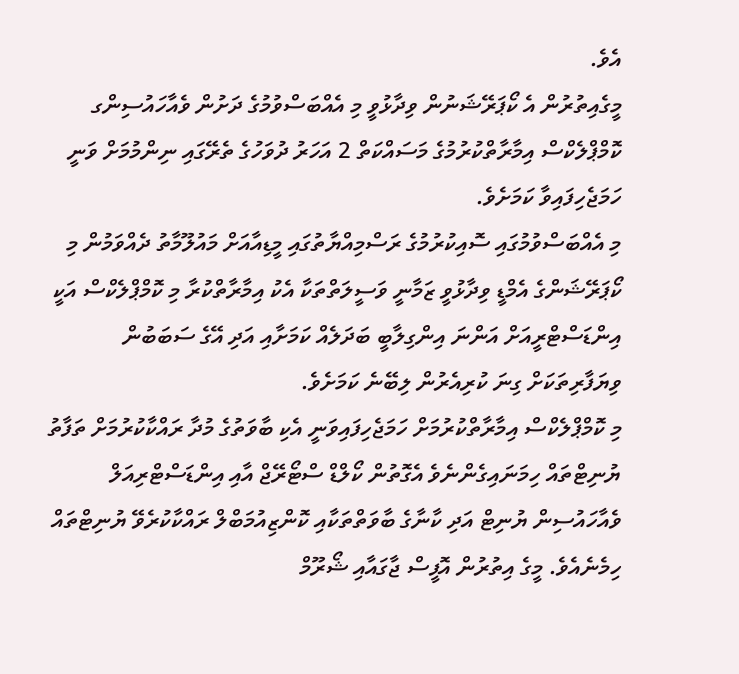އެވެ.
މީގެއިތުރުން އެ ކޯޕަރޭޝަނުން ވިދާޅުވީ މި އެއްބަސްވުމުގެ ދަށުން ވެއާހައުސިންގ ކޮމްޕްލެކްސް އިމާރާތްކުރުމުގެ މަސައްކަތް 2 އަހަރު ދުވަހުގެ ތެރޭގައި ނިންމުމަށް ވަނީ ހަމަޖެހިފައިވާ ކަމަށެވެ.
މި އެއްބަސްވުމުގައި ސޮއިކުރުމުގެ ރަސްމިއްޔާތުގައި މީޑިއާއަށް މައުލޫމާތު ދެއްވަމުން މި ކޯޕަރޭޝަންގެ އެމްޑީ ވިދާޅުވީ ޒަމާނީ ވަސީލަތްތަކާ އެކު އިމާރާތްކުރާ މި ކޮމްޕްލެކްސް އަކީ އިންޑަސްޓްރީއަށް އަންނަ އިންގިލާބީ ބަދަލެއް ކަމަށާއި އަދި އޭގެ ސަބަބުން ވިޔަފާރިތަކަށް ގިނަ ކުރިއެރުން ލިބޭނެ ކަމަށެވެ.
މި ކޮމްޕްލެކްސް އިމާރާތްކުރުމަށް ހަމަޖެހިފައިވަނީ އެކި ބާވަތުގެ މުދާ ރައްކާކުރުމަށް ތަފާތު ޔުނިޓްތައް ހިމަނައިގެންނެވެ އެގޮތުން ކޯލްޑް ސްޓޯރޭޖް އާއި އިންޑަސްޓްރިއަލް ވެއާހައުސިން ޔުނިޓް އަދި ކާނާގެ ބާވަތްތަކާއި ކޮންޒިއުމަބްލް ރައްކާކުރެވޭ ޔުނިޓްތައް ހިމެނެއެވެ. މީގެ އިތުރުން އޮފީސް ޖާގައާއި ޝޯރޫމް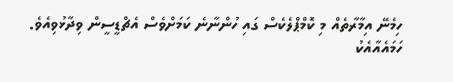ހިމެނޭ އިމާރާތެއް މި ކޮމްޕްލެކެސް ގައި ހުންނާނެ ކަމަށްވެސް އެޗްޑީސީން ވިދާޅުވިއެވެ.
ހަމައެއާއެކު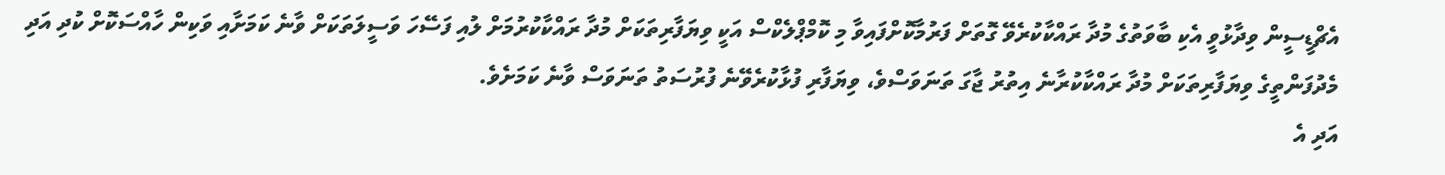އެޗްޑީސީން ވިދާޅުވީ އެކި ބާވަތުގެ މުދާ ރައްކާކުރެވޭ ގޮތަށް ފަރުމާކޮށްފައިވާ މި ކޮމްޕްލެކްސް އަކީ ވިޔަފާރިތަކަށް މުދާ ރައްކާކުރުމަށް ލުއި ފަސޭހަ ވަސީލަތަކަށް ވާނެ ކަމަށާއި ވަކިން ހާއްސަކޮށް ކުދި އަދި މެދުފަންތީގެ ވިޔަފާރިތަކަށް މުދާ ރައްކާކުރާނެ އިތުރު ޖާގަ ތަނަވަސްވެ، ވިޔަފާރި ފުޅާކުރެވޭނެ ފުރުސަތު ތަނަވަސް ވާނެ ކަމަށެވެ.
އަދި އެ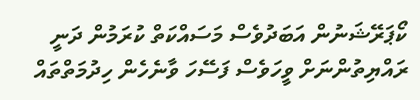ކޯޕަރޭޝަނުން އަބަދުވެސް މަސައްކަތް ކުރަމުން ދަނީ ރައްޔިތުންނަށް ވީހަވެސް ފަސޭހަ ވާނެހެން ހިދުމަތްތައް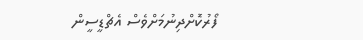ފޯރުކޮށްދިނުމަށްވެސް އެޗްޑީސީން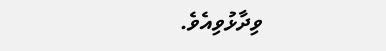ވިދާޅުވިއެވެ.